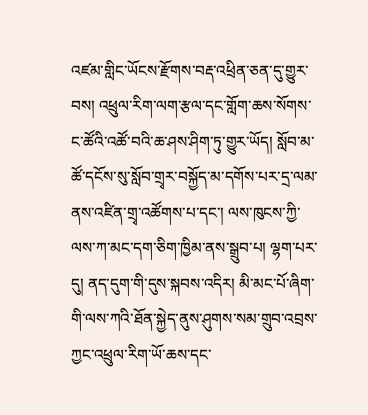འཛམ་གླིང་ཡོངས་རྫོགས་བརྡ་འཕྲིན་ཅན་དུ་གྱུར་བས། འཕྲུལ་རིག་ལག་རྩལ་དང་གློག་ཆས་སོགས་ང་ཚོའི་འཚོ་བའི་ཆ་ཤས་ཤིག་ཏུ་གྱུར་ཡོད། སློབ་མ་ཚོ་དངོས་སུ་སློབ་གྲྭར་བསྐྱོད་མ་དགོས་པར་དྲ་ལམ་ནས་འཛིན་གྲྭ་འཚོགས་པ་དང་། ལས་ཁུངས་ཀྱི་ལས་ཀ་མང་དག་ཅིག་ཁྱིམ་ནས་སྒྲུབ་པ། ལྷག་པར་དུ། ནད་དུག་གི་དུས་སྐབས་འདིར། མི་མང་པོ་ཞིག་གི་ལས་ཀའི་ཐོན་སྐྱེད་ནུས་ཤུགས་སམ་གྲུབ་འབྲས་ཀྱང་འཕྲུལ་རིག་ཡོ་ཆས་དང་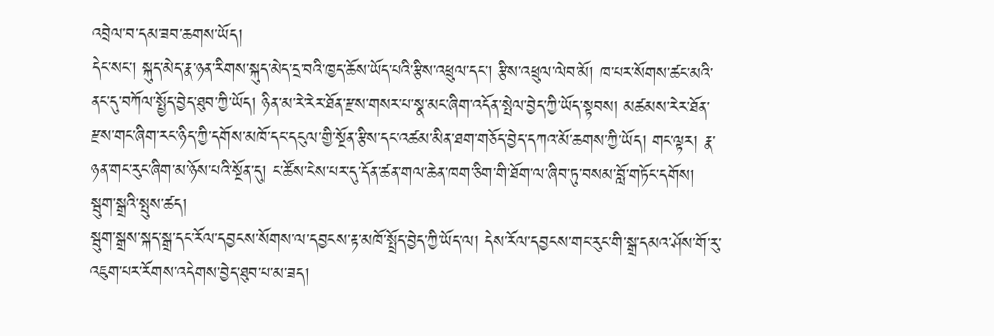འབྲེལ་བ་དམ་ཟབ་ཆགས་ཡོད།
དེང་སང་། སྐུད་མེད་རྣ་ཉན་རིགས་སྐུད་མེད་དྲ་བའི་ཁྱད་ཆོས་ཡོད་པའི་རྩིས་འཕྲུལ་དང་། རྩིས་འཕྲུལ་ལེབ་མོ། ཁ་པར་སོགས་ཚང་མའི་ནང་དུ་བཀོལ་སྤྱོད་བྱེད་ཐུབ་ཀྱི་ཡོད། ཉིན་མ་རེ་རེར་ཐོན་རྫས་གསར་པ་སྣ་མང་ཞིག་འདོན་སྤེལ་བྱེད་ཀྱི་ཡོད་སྟབས། མཚམས་རེར་ཐོན་རྫས་གང་ཞིག་རང་ཉིད་ཀྱི་དགོས་མཁོ་དང་དངུལ་གྱི་སྔོན་རྩིས་དང་འཚམ་མིན་ཐག་གཅོད་བྱེད་དཀའ་མོ་ཆགས་ཀྱི་ཡོད། གང་ལྟར། རྣ་ཉན་གང་རུང་ཞིག་མ་ཉོས་པའི་སྔོན་དུ། ང་ཚོས་ངེས་པར་དུ་དོན་ཚན་གལ་ཆེན་ཁག་ཅིག་གི་ཐོག་ལ་ཞིབ་ཏུ་བསམ་བློ་གཏོང་དགོས།
སྦུག་སྒྲའི་སྤུས་ཚད།
སྦུག་སྒྲས་སྐད་སྒྲ་དང་རོལ་དབྱངས་སོགས་ལ་དབྱངས་རྟ་མཁོ་སྤྲོད་བྱེད་ཀྱི་ཡོད་ལ། དེས་རོལ་དབྱངས་གང་རུང་གི་སྒྲ་དམའ་ཤོས་གོ་རུ་འཇུག་པར་རོགས་འདེགས་བྱེད་ཐུབ་པ་མ་ཟད།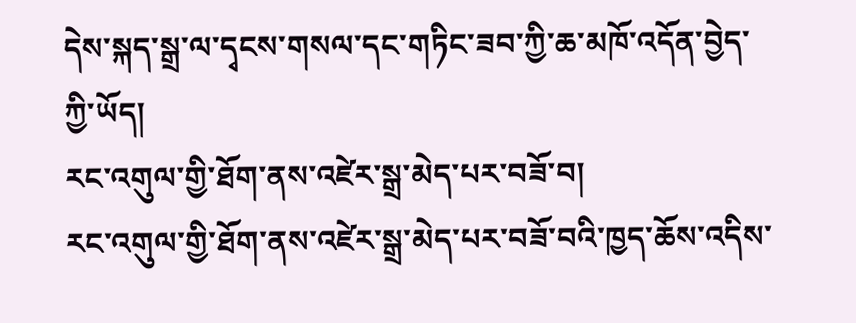དེས་སྐད་སྒྲ་ལ་དྭངས་གསལ་དང་གཏིང་ཟབ་ཀྱི་ཆ་མཁོ་འདོན་བྱེད་ཀྱི་ཡོད།
རང་འགུལ་གྱི་ཐོག་ནས་འཛེར་སྒྲ་མེད་པར་བཟོ་བ།
རང་འགུལ་གྱི་ཐོག་ནས་འཛེར་སྒྲ་མེད་པར་བཟོ་བའི་ཁྱད་ཆོས་འདིས་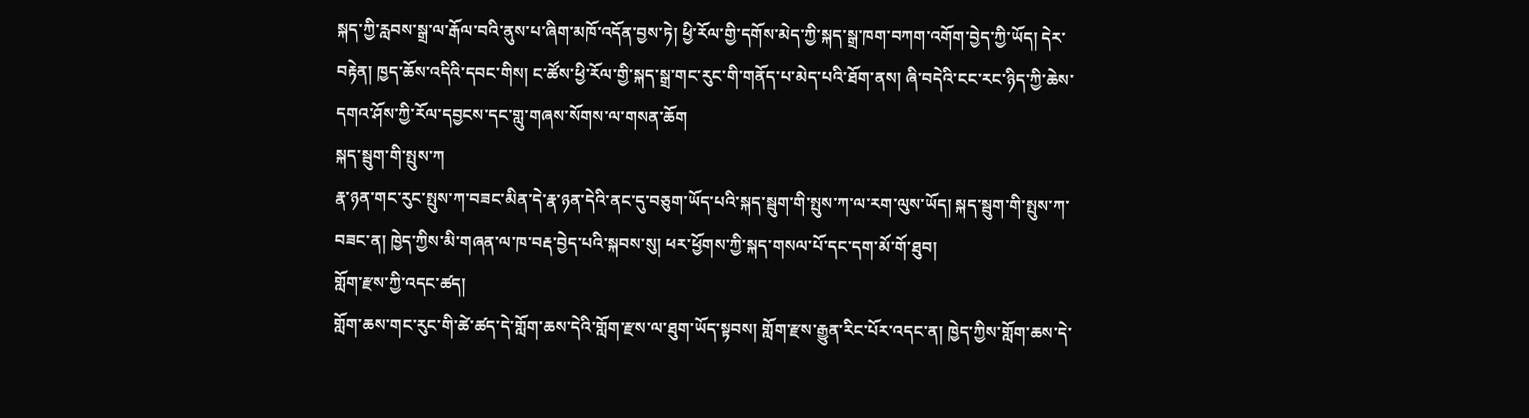སྐད་ཀྱི་རླབས་སྒྲ་ལ་རྒོལ་བའི་ནུས་པ་ཞིག་མཁོ་འདོན་བྱས་ཏེ། ཕྱི་རོལ་གྱི་དགོས་མེད་ཀྱི་སྐད་སྒྲ་ཁག་བཀག་འགོག་བྱེད་ཀྱི་ཡོད། དེར་བརྟེན། ཁྱད་ཆོས་འདིའི་དབང་གིས། ང་ཚོས་ཕྱི་རོལ་གྱི་སྐད་སྒྲ་གང་རུང་གི་གནོད་པ་མེད་པའི་ཐོག་ནས། ཞི་བདེའི་ངང་རང་ཉིད་ཀྱི་ཆེས་དགའ་ཤོས་ཀྱི་རོལ་དབྱངས་དང་གླུ་གཞས་སོགས་ལ་གསན་ཆོག
སྐད་སྦུག་གི་སྤུས་ཀ
རྣ་ཉན་གང་རུང་སྤུས་ཀ་བཟང་མིན་དེ་རྣ་ཉན་དེའི་ནང་དུ་བཅུག་ཡོད་པའི་སྐད་སྦུག་གི་སྤུས་ཀ་ལ་རག་ལུས་ཡོད། སྐད་སྦུག་གི་སྤུས་ཀ་བཟང་ན། ཁྱེད་ཀྱིས་མི་གཞན་ལ་ཁ་བརྡ་བྱེད་པའི་སྐབས་སུ། ཕར་ཕྱོགས་ཀྱི་སྐད་གསལ་པོ་དང་དག་མོ་གོ་ཐུབ།
གློག་རྫས་ཀྱི་འདང་ཚད།
གློག་ཆས་གང་རུང་གི་ཚེ་ཚད་དེ་གློག་ཆས་དེའི་གློག་རྫས་ལ་ཐུག་ཡོད་སྟབས། གློག་རྫས་རྒྱུན་རིང་པོར་འདང་ན། ཁྱེད་ཀྱིས་གློག་ཆས་དེ་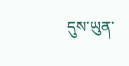དུས་ཡུན་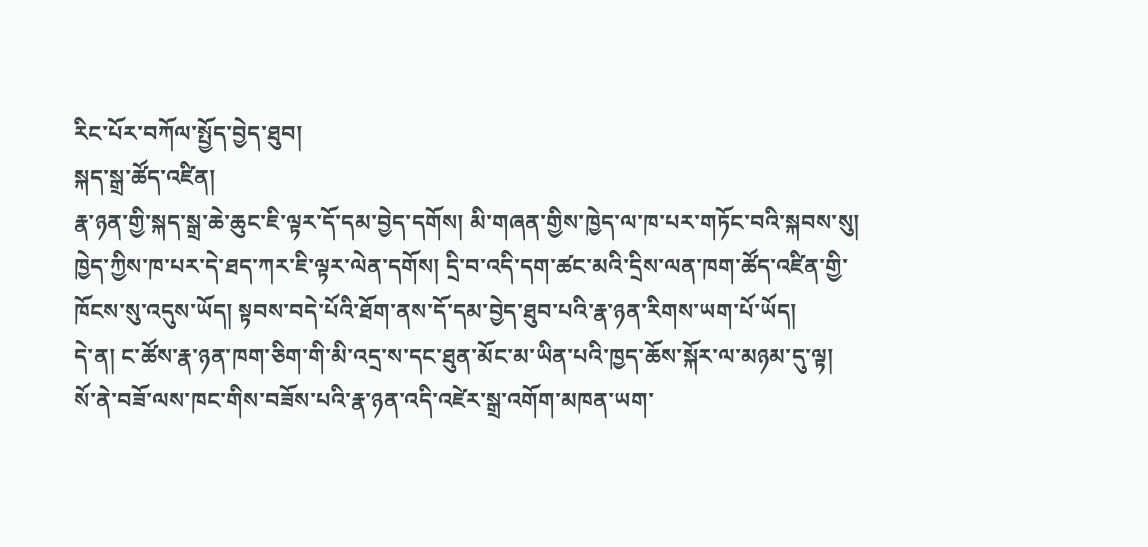རིང་པོར་བཀོལ་སྤྱོད་བྱེད་ཐུབ།
སྐད་སྒྲ་ཚོད་འཛིན།
རྣ་ཉན་གྱི་སྐད་སྒྲ་ཆེ་ཆུང་ཇི་ལྟར་དོ་དམ་བྱེད་དགོས། མི་གཞན་གྱིས་ཁྱེད་ལ་ཁ་པར་གཏོང་བའི་སྐབས་སུ། ཁྱེད་ཀྱིས་ཁ་པར་དེ་ཐད་ཀར་ཇི་ལྟར་ལེན་དགོས། དྲི་བ་འདི་དག་ཚང་མའི་དྲིས་ལན་ཁག་ཚོད་འཛིན་གྱི་ཁོངས་སུ་འདུས་ཡོད། སྟབས་བདེ་པོའི་ཐོག་ནས་དོ་དམ་བྱེད་ཐུབ་པའི་རྣ་ཉན་རིགས་ཡག་པོ་ཡོད།
དེ་ན། ང་ཚོས་རྣ་ཉན་ཁག་ཅིག་གི་མི་འདྲ་ས་དང་ཐུན་མོང་མ་ཡིན་པའི་ཁྱད་ཆོས་སྐོར་ལ་མཉམ་དུ་ལྟ།
སོ་ནེ་བཟོ་ལས་ཁང་གིས་བཟོས་པའི་རྣ་ཉན་འདི་འཛེར་སྒྲ་འགོག་མཁན་ཡག་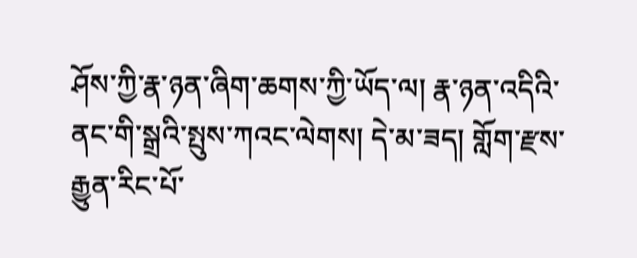ཤོས་ཀྱི་རྣ་ཉན་ཞིག་ཆགས་ཀྱི་ཡོད་ལ། རྣ་ཉན་འདིའི་ནང་གི་སྒྲའི་སྤུས་ཀའང་ལེགས། དེ་མ་ཟད། གློག་རྫས་རྒྱུན་རིང་པོ་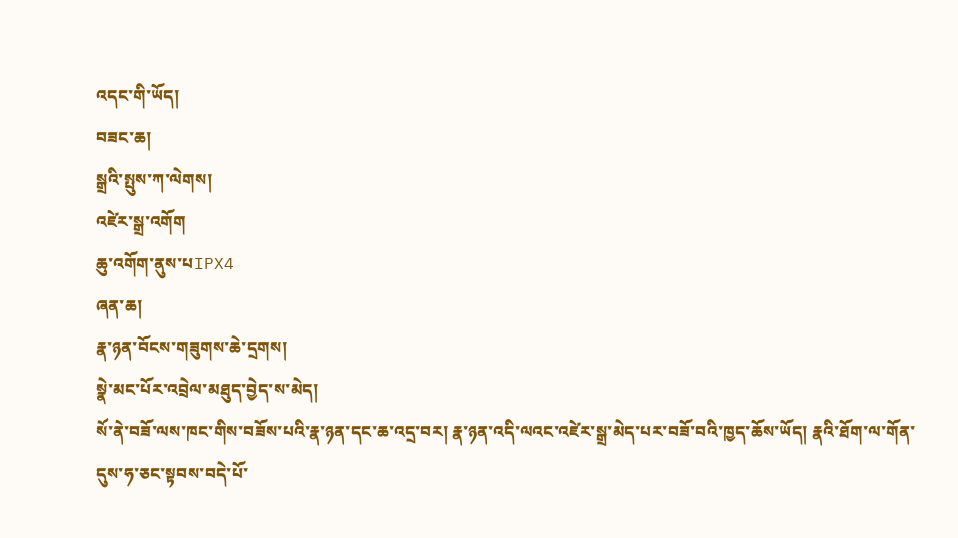འདང་གི་ཡོད།
བཟང་ཆ།
སྒྲའི་སྤུས་ཀ་ལེགས།
འཛེར་སྒྲ་འགོག
ཆུ་འགོག་ནུས་པIPX4
ཞན་ཆ།
རྣ་ཉན་བོངས་གཟུགས་ཆེ་དྲགས།
སྣེ་མང་པོར་འབྲེལ་མཐུད་བྱེད་ས་མེད།
སོ་ནེ་བཟོ་ལས་ཁང་གིས་བཟོས་པའི་རྣ་ཉན་དང་ཆ་འདྲ་བར། རྣ་ཉན་འདི་ལའང་འཛེར་སྒྲ་མེད་པར་བཟོ་བའི་ཁྱད་ཆོས་ཡོད། རྣའི་ཐོག་ལ་གོན་དུས་ཧ་ཅང་སྟབས་བདེ་པོ་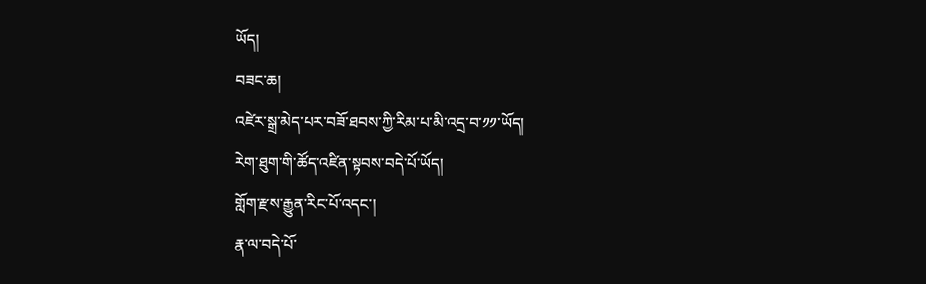ཡོད།
བཟང་ཆ།
འཛེར་སྒྲ་མེད་པར་བཟོ་ཐབས་ཀྱི་རིམ་པ་མི་འདྲ་བ་༡༡་ཡོད།
རེག་ཐུག་གི་ཚོད་འཛིན་སྟབས་བདེ་པོ་ཡོད།
གློག་རྫས་རྒྱུན་རིང་པོ་འདང་།
རྣ་ལ་བདེ་པོ་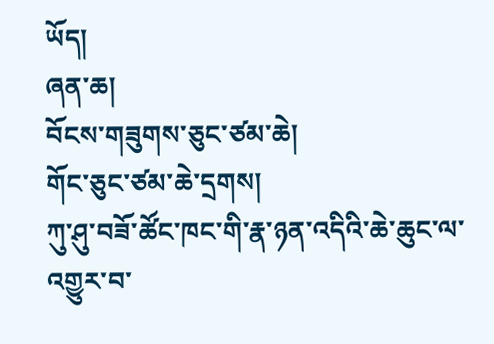ཡོད།
ཞན་ཆ།
བོངས་གཟུགས་ཅུང་ཙམ་ཆེ།
གོང་ཅུང་ཙམ་ཆེ་དྲགས།
ཀུ་ཤུ་བཟོ་ཚོང་ཁང་གི་རྣ་ཉན་འདིའི་ཆེ་ཆུང་ལ་འགྱུར་བ་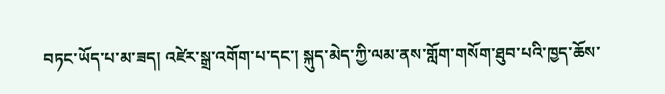བཏང་ཡོད་པ་མ་ཟད། འཛེར་སྒྲ་འགོག་པ་དང་། སྐུད་མེད་ཀྱི་ལམ་ནས་གློག་གསོག་ཐུབ་པའི་ཁྱད་ཆོས་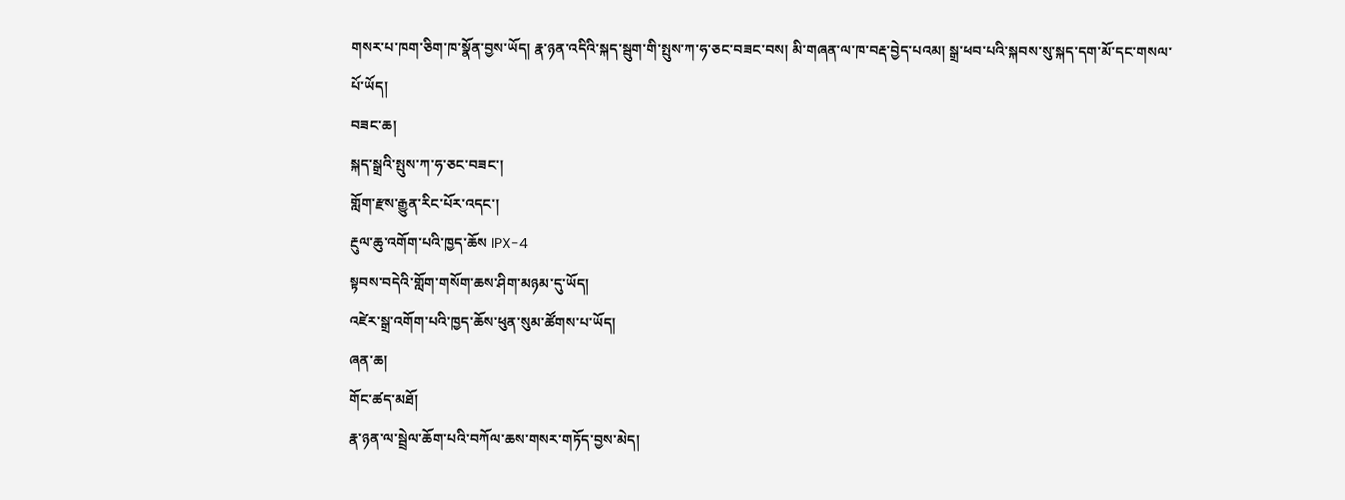གསར་པ་ཁག་ཅིག་ཁ་སྣོན་བྱས་ཡོད། རྣ་ཉན་འདིའི་སྐད་སྦུག་གི་སྤུས་ཀ་ཧ་ཅང་བཟང་བས། མི་གཞན་ལ་ཁ་བརྡ་བྱེད་པའམ། སྒྲ་ཕབ་པའི་སྐབས་སུ་སྐད་དག་མོ་དང་གསལ་པོ་ཡོད།
བཟང་ཆ།
སྐད་སྒྲའི་སྤུས་ཀ་ཧ་ཅང་བཟང་།
གློག་རྫས་རྒྱུན་རིང་པོར་འདང་།
རྔུལ་ཆུ་འགོག་པའི་ཁྱད་ཆོས IPX-4
སྟབས་བདེའི་གློག་གསོག་ཆས་ཤིག་མཉམ་དུ་ཡོད།
འཛེར་སྒྲ་འགོག་པའི་ཁྱད་ཆོས་ཕུན་སུམ་ཚོགས་པ་ཡོད།
ཞན་ཆ།
གོང་ཚད་མཐོ།
རྣ་ཉན་ལ་སྦྲེལ་ཆོག་པའི་བཀོལ་ཆས་གསར་གཏོད་བྱས་མེད།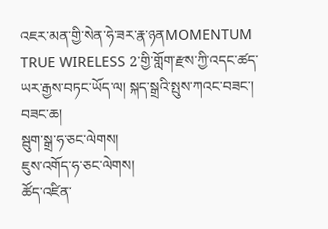འཇར་མན་གྱི་སེན་ཧེ་ཟར་རྣ་ཉནMOMENTUM TRUE WIRELESS 2་གྱི་གློག་རྫས་ཀྱི་འདང་ཚད་ཡར་རྒྱས་བཏང་ཡོད་ལ། སྐད་སྒྲའི་སྤུས་ཀའང་བཟང་།
བཟང་ཆ།
སྦུག་སྒྲ་ཧ་ཅང་ལེགས།
ཇུས་འགོད་ཧ་ཅང་ལེགས།
ཚོད་འཛིན་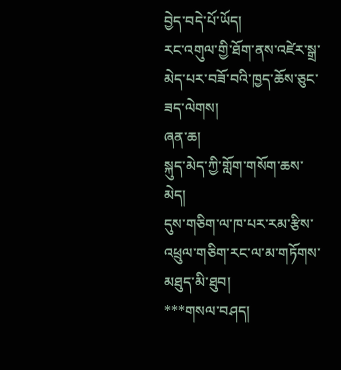བྱེད་བདེ་པོ་ཡོད།
རང་འགུལ་གྱི་ཐོག་ནས་འཛེར་སྒྲ་མེད་པར་བཟོ་བའི་ཁྱད་ཆོས་ཅུང་ཟད་ལེགས།
ཞན་ཆ།
སྐུད་མེད་ཀྱི་གློག་གསོག་ཆས་མེད།
དུས་གཅིག་ལ་ཁ་པར་རམ་རྩིས་འཕྲུལ་གཅིག་རང་ལ་མ་གཏོགས་མཐུད་མི་ཐུབ།
***གསལ་བཤད།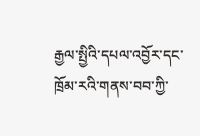རྒྱལ་སྤྱིའི་དཔལ་འབྱོར་དང་ཁྲོམ་རའི་གནས་བབ་ཀྱི་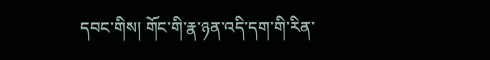དབང་གིས། གོང་གི་རྣ་ཉན་འདི་དག་གི་རིན་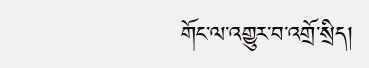གོང་ལ་འགྱུར་བ་འགྲོ་སྲིད།